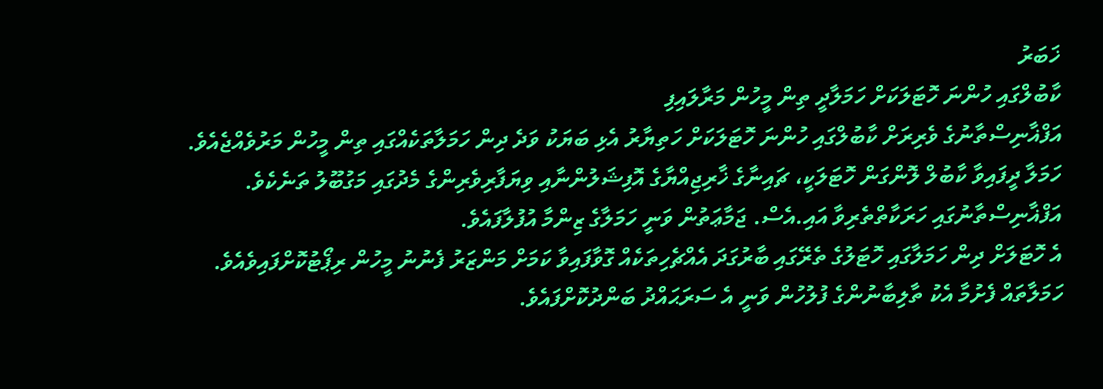ޚަބަރު
ކާބުލްގައި ހުންނަ ހޮޓަލަކަށް ހަމަލާދީ ތިން މީހުން މަރާލައިފި
އަފްޣާނިސްތާނުގެ ވެރިރަށް ކާބުލްގައި ހުންނަ ހޮޓަލަކަށް ހަތިޔާރު އެޅި ބަޔަކު ވަދެ ދިން ހަމަލާތަކެއްގައި ތިން މީހުން މަރުވެއްޖެއެވެ. ހަމަލާ ދީފައިވާ ކާބުލް ލޮންގަން ހޮޓަލަކީ، ޗައިނާގެ ޚާރިޖިއްޔާގެ އޮފިޝަލުންނާއި ވިޔަފާރިވެރިންގެ މެދުގައި މަގުބޫލު ތަނެކެވެ. އަފްޣާނިސްތާނުގައި ހަރަކާތްތެރިވާ އައި.އެސް. ޖަމާޢަތުން ވަނީ ހަމަލާގެ ޒިންމާ އުފުލާފައެވެ.
އެ ހޮޓަލަށް ދިން ހަމަލާގައި ހޮޓަލުގެ ތެރޭގައި ބާރުގަދަ އެއްޗެހިތަކެއް ގޮވާފައިވާ ކަމަށް މަންޒަރު ފެނުނު މީހުން ރިޕޯޓުކޮށްފައިވެއެވެ. ހަމަލާތައް ފެށުމާ އެކު ތާލިބާނުންގެ ފުލުހުން ވަނީ އެ ސަރަޙައްދު ބަންދުކޮށްފައެވެ.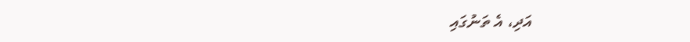އަދި، އެ ތަނުގައި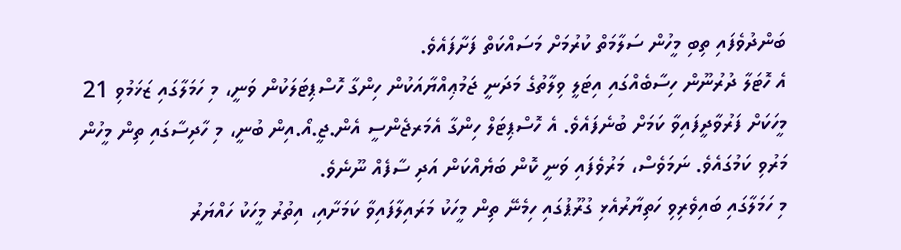ބަންދުވެފައި ތިބި މީހުން ސަލާމަތް ކުރުމަށް މަސައްކަތް ފަށާފައެވެ.
އެ ހޮޓަލާ ދުރުނޫން ހިސާބެއްގައި އިޓަލީ ވިލާތުގެ މަދަނީ ޖަމުޢިއްޔާއަކުން ހިންގާ ހޮސްޕިޓަލަކުން ވަނީ، މި ހަމަލާގައި ޒަޚަމުވި 21 މީހަކަށް ފަރުވާދީފައިވާ ކަމަށް ބުނެފައެވެ. އެ ހޮސްޕިޓަލް ހިންގާ އެމަރޖެންސީ އެން.ޖީ.އޯ.އިން ބުނީ، މި ހާދިސާގައި ތިން މީހުން މަރުވި ކަމުގައެވެ. ނަމަވެސް، މަރުވެފައި ވަނީ ކޮން ބަޔެއްކަން އަދި ސާފެއް ނޫނެވެ.
މި ހަމަލާގައި ބައިވެރިވި ހަތިޔާރުއެޅި ގުރޫޕުގައި ހިމެނޭ ތިން މީހަކު މަރައިލާފައިވާ ކަމަށާއި، އިތުރު މީހަކު ހައްޔަރު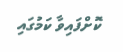ކޮށްފައިވާ ކަމުގައި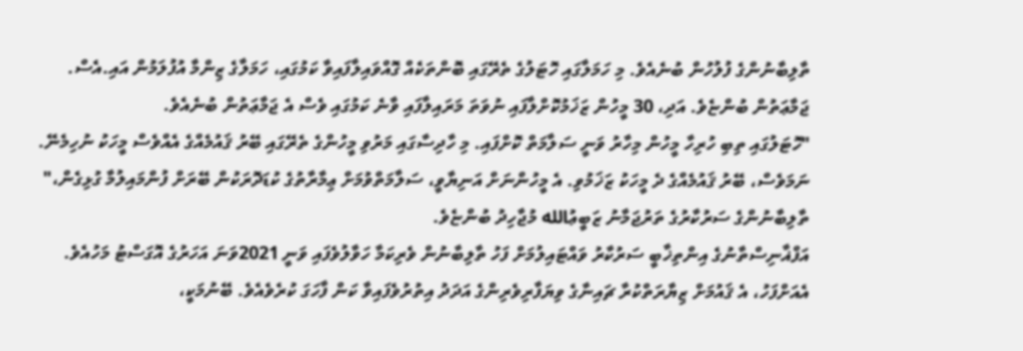ތާލިބާނުންގެ ފުލުހުން ބުނެއެވެ. މި ހަމަލާގައި ހޮޓަލުގެ ތެރޭގައި ބޮންތަކެއް ގޮއްވައިލާފައިވާ ކަމުގައި، ހަމަލާގެ ޒިންމާ އުފުލަމުން އައި.އެސް. ޖަމާޢަތުން ބުންޏެވެ. އަދި، 30 މީހުން ޒަޚަމުކޮށްލާފައި ނުވަތަ މަރައިލާފައި ވާނެ ކަމުގައި ވެސް އެ ޖަމާޢަތުން ބުނެއެވެ.
"ހޮޓަލުގައި ތިބި ހުރިހާ މީހުން މިހާރު ވަނީ ސަލާމަތް ކޮށްފައި. މި ހާދިސާގައި މަރުވި މީހުންގެ ތެރޭގައި ބޭރު ޤައުމެއްގެ އެއްވެސް މީހަކު ނުހިމެނޭ. ނަމަވެސް، ބޭރު ޤައުމެއްގެ ދެ މީހަކު ޒަޚަމުވި. އެ މީހުންނަށް އަނިޔާވީ، ސަލާމަތްވުމަށް ޢިމާރާތުގެ ކުޑަދޮރަކުން ބޭރަށް ފުންމައިލުމާ ގުޅިގެން،" ތާލިބާނުންގެ ސަރުކާރުގެ ތަރުޖަމާނު ޒަބީޢުالله މުޖާހިދު ބުންޏެވެ.
އަފްޣާނިސްތާނުގެ އިންތިޚާބީ ސަރުކާރު ވައްޓައިލުމަށް ފަހު ތާލިބާނުން ވެރިކަމާ ހަވާލުވެފައި ވަނީ 2021ވަނަ އަހަރުގެ އޮގަސްޓު މަހުއެވެ. އެއަށްފަހު، އެ ޤައުމަށް ޒިޔާރަތްކުރާ ޗައިނާގެ ވިޔަފާރިވެރިންގެ އަދަދު އިތުރުވެފައިވާ ކަން ފާހަގަ ކުރެވެއެވެ. ބޭނުމަކީ،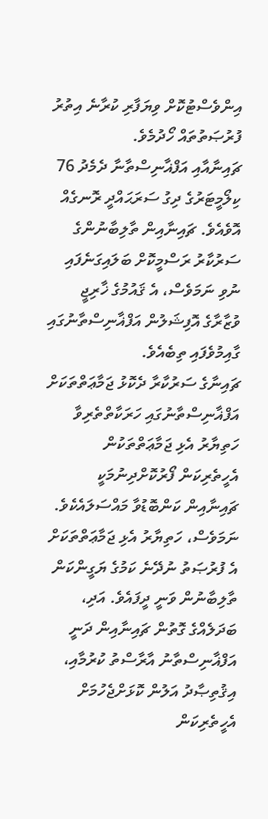އިންވެސްޓުކޮށް ވިޔަފާރި ކުރާނެ އިތުރު ފުރުޞަތުތައް ހޯދުމެވެ.
ޗައިނާއާއި އަފްޣާނިސްތާނާ ދެމެދު 76 ކިލޯމީޓަރުގެ ދިގު ސަރަޙައްދީ ރޮނގެއް އޮވެއެވެ. ޗައިނާއިން ތާލިބާނުންގެ ސަރުކާރު ރަސްމީކޮށް ބަލައިގަނެފައި ނުވި ނަމަވެސް، އެ ޤައުމުގެ ޚާރިޖީ ވުޒާރާގެ އޮފިޝަލުން އަފްޣާނިސްތާނުގައި ގާއިމުވެފައި ތިބެއެވެ.
ޗައިނާގެ ސަރުކާރާ ދެކޮޅު ޖަމާޢަތްތަކަށް އަފްޣާނިސްތާނުގައި ހަރަކާތްތެރިވާ ހަތިޔާރު އެޅި ޖަމާޢަތްތަކުން އެހީތެރިކަން ފޯރުކޮށްދިނުމަކީ ޗައިނާއިން ކަންބޮޑުވާ މައްސަލައެކެވެ. ނަމަވެސް، ހަތިޔާރު އެޅި ޖަމާޢަތްތަކަށް އެ ފުރުޞަތު ނުދޭނެ ކަމުގެ ޔަގީންކަން ތާލިބާނުން ވަނީ ދީފައެވެ. އަދި، ބަދަލެއްގެ ގޮތުން ޗައިނާއިން ދަނީ އަފްޣާނިސްތާނު އާރާސްތު ކުރުމާއި، އިޤުތިޞާދު އަލުން ކޮޅަށްޖެހުމަށް އެހީތެރިކަން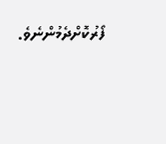ފޯރުކޮށްދެމުންނެވެ.